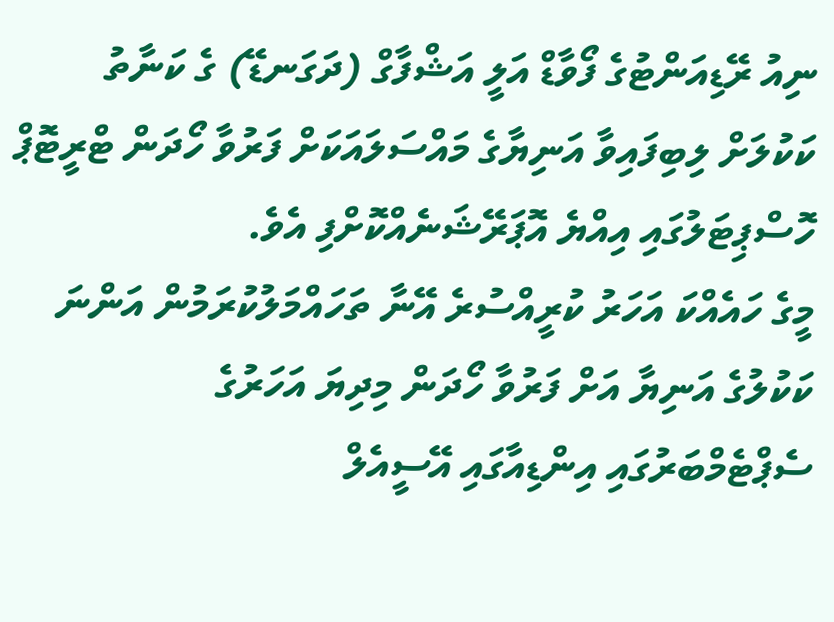ނިއު ރޭޑިއަންޓުގެ ފޯވާޑް އަލީ އަޝްފާގް (ދަގަނޑޭ) ގެ ކަނާތު ކަކުލަށް ލިބިފައިވާ އަނިޔާގެ މައްސަލައަކަށް ފަރުވާ ހޯދަން ޓްރީޓޮޕް ހޮސްޕިޓަލުގައި އިއްޔެ އޮޕަރޭޝަނެއްކޮށްފި އެވެ.
މީގެ ހައެއްކަ އަހަރު ކުރީއްސުރެ އޭނާ ތަހައްމަލުކުރަމުން އަންނަ ކަކުލުގެ އަނިޔާ އަށް ފަރުވާ ހޯދަން މިދިޔަ އަހަރުގެ ސެޕްޓެމްބަރުގައި އިންޑިއާގައި އޭސީއެލް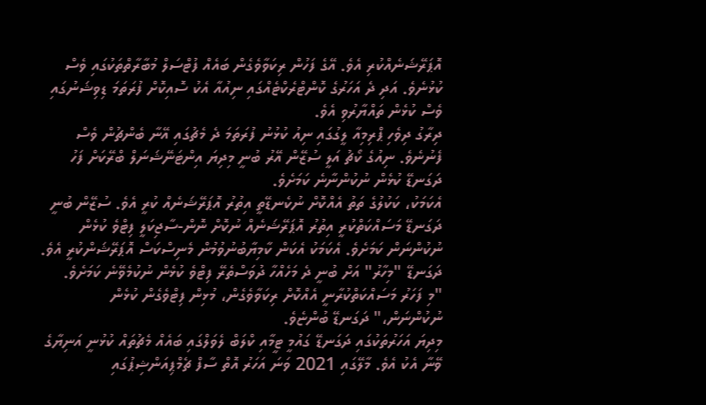އޮޕަރޭޝަނެއްކުރި އެވެ. އޭގެ ފަހުން ރިކަވާވެގެން ބައެއް ފުޓްސަލް މުބާރާތްތަކުގައި ވެސް ކުޅުނެވެ. އަދި ދެ އަހަރުގެ ކޮންޓްރެކްޓެއްގައި ނިއުއާ އެކު ސޮއިކޮށް ފުރަތަމަ ޑިވިޝަނުގައި ވެސް ކުޅެން ތައްޔާރުވި އެވެ.
ދިރާގު ދިވެހި ޕްރިމިއާ ލީގުގައި ނިއު ކުޅުނު ފުރަތަމަ ދެ މެޗުގައި އޭނާ ބެންޗުން ވެސް ފެނުނެވެ. ނިއުގެ ކޯޗު އަލީ ސުޒޭން އޭރު ބުނީ މިދިޔަ އިންޓަނޭޝަނަލް ބްރޭކަށް ފަހު ދަގަނޑޭ ކުޅެން ނުކުންނާނެ ކަމަށެވެ.
އެކަމަކު، ކަކުލުގެ ތަތު އެއްކޮށް ނުކެނޑޭތީ އިތުރު އޮޕަރޭޝަނެއް ކުރީ އެވެ. ސުޒޭން ބުނީ ދަގަނޑޭ މަސައްކަތްކުރީ އިތުރު އޮޕަރޭޝަނެއް ނުކޮށް ނޮން-ސާޖިކަލީ ފިޓްވެ ކުޅެން ނުކުންނަން ކަމަށެވެ. އެކަމަކު އެކަން ކާމިޔާބުނުވުމުން މެނިސްކަސް އޮޕަރޭޝަންކުރީ އެވެ.
ދަގަނޑޭ "މިހާރު" އަށް ބުނީ ދެ މަހެއްހާ ދުވަސްތެރޭ ފިޓްވެ ކުޅެން ނުކުމެވޭނެ ކަމަށެވެ.
"މި ފަހަރު މަސައްކަތްކުރާނީ އެއްކޮށް ރިކަވާވެގެން، މުޅިން ފިޓްވެގެން ކުޅެން ނުކުންނަން،" ދަގަނޑޭ ބުންޏެވެ.
މިދިޔަ އަހަރުތަކުގައި ދަގަނޑޭ ގައުމީ ޓީމާއި ކްލަބް ލެވަލްގައި ބައެއް މެޗުތައް ކުޅުނީ އަނިޔާގެ ވޭނާ އެކު އެވެ. މާލޭގައި 2021 ވަނަ އަހަރު އޮތް ސާފް ޗެމްޕިއަންޝިޕުގައި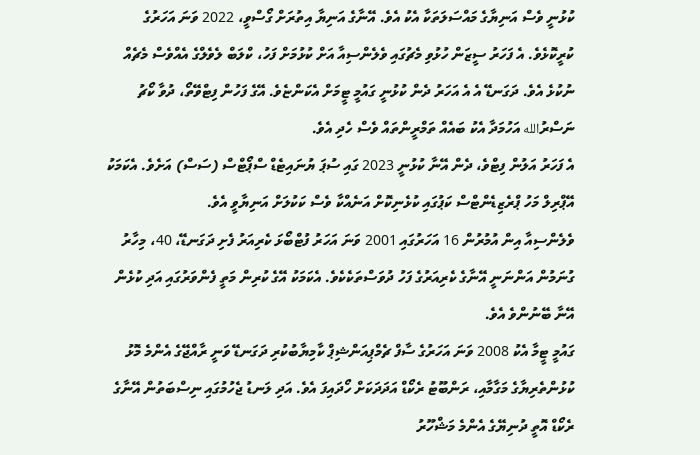ކުޅުނީ ވެސް އަނިޔާގެ މައްސަލަތަކާ އެކު އެވެ. އޭނާގެ އަނިޔާ އިތުރަށް ގޯސްވީ، 2022 ވަނަ އަހަރުގެ ކުރީކޮޅެވެ. އެ ފަހަރު ސީޒަން ހުޅުވި މެޗުގައި ވެލެންސިއާ އަށް ކުޅުމަށް ފަހު، ކްލަބް ލެވެލްގެ އެއްވެސް މެޗެއް ނުކުޅެ އެވެ. ދަގަނޑޭ އެ އެ އަހަރު ދެން ކުޅުނީ ގައުމީ ޓީމަށް އެކަންޏެވެ. އޭގެ ފަހުން ފިޓްވޭތޯ، ދުވާ ކޯޗު ނަސްރުالله އަހުމަދާ އެކު ބައެއް ތަމްރީންތައް ވެސް ހެދި އެވެ.
އެ ފަހަރު އަލުން ފިޓްވެ، ދެން އޭނާ ކުޅުނީ 2023 ގައި ސުޕަ ޔުނައިޓެޑް ސްޕޯޓްސް (ސަސް) އަށެވެ. އެކަމަކު އޭޕްރިލް މަހު ޕްރެޒިޑެންޓްސް ކަޕުގައި ކުޅެނިކޮށް އަނެއްކާ ވެސް ކަކުލަށް އަނިޔާވީ އެވެ.
ވެލެންސިއާ އިން އުމުރުން 16 އަހަރުގައި 2001 ވަނަ އަހަރު ފުޓްބޯޅަ ކެރިއަރު ފެށި ދަގަނޑޭ، 40، މިހާރު ގުނަމުން އަންނަނީ އޭނާގެ ކެރިއަރުގެ ފަހު ދުވަސްތަކެކެވެ. އެކަމަކު އޭގެ ކުރިން މަތީ ފެންވަރުގައި އަދި ކުޅެން އޭނާ ބޭނުންވެ އެވެ.
ގައުމީ ޓީމާ އެކު 2008 ވަނަ އަހަރުގެ ސާފް ޗެމްޕިއަންޝިޕް ކާމިޔާބުކުރި ދަގަނޑޭ ވަނީ ރާއްޖޭގެ އެންމެ މޮޅު ކުޅުންތެރިޔާގެ މަގާމާއި، ރަންބޫޓު ރެކޯޑް އަދަދަކަށް ހޯދައިފަ އެވެ. އަދި ލަނޑު ޖެހުމުގައި ނިސްބަތުން އޭނާގެ ރެކޯޑް އޮތީ ދުނިޔޭގެ އެންމެ މަޝްހޫރު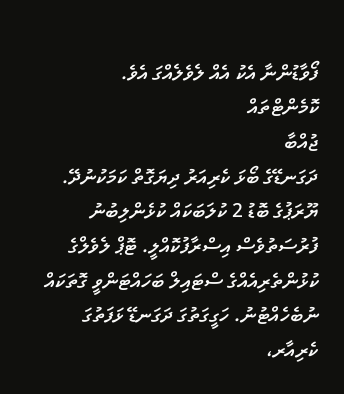ފޯވާޑުންނާ އެކު އެއް ލެވެލެއްގަ އެވެ.
ކޮމެންޓްތައް
ޖުއްބާ
ދަގަނޑޭގެ ބޯޅަ ކެރިއަރު ދިޔަގޮތް ކަމަކުނުދޭ. ޔޫރަޕުގެ ބޮޑު 2 ކުލަބަކައް ކުޅެންލިބުނު ފުރުސަތުވެސް އިސްރާފުކޮއްލީ. ޓޮޕް ލެވެލްގެ ކުޅުންތެރިއެއްގެ ސްޓައިލް ބަހައްޓަންވީ ގޮތަކައް ނުބެހެއްޓުނު. ހަގީގަތުގަ ދަގަނޑޭ ޅަފަތުގަ ކެރިއާރ،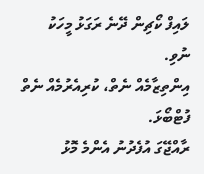ލައިފް ކޯޗިން ދޭނެ ރަގަޅު މީހަކު ނުވި.
އިންތިޒާމެއް ނެތް، ކުރިއެރުމެއް ނެތް ފުޓްބޯޅަ.
ރާއްޖޭގަ އުފެދުނު އެންމެ މޮޅު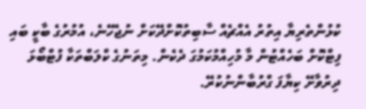ކުޅުންތެރިޔާ އިތުރު އެއްޗެއް ސާބިތުކޮށްދޭކަށް ނުޖެހޭނެ، އުމުރުގެ ބާކީ ބައި ފިޓްކޮށް ބަހެއްޓުން މާ މުހިއްމުކަމުގަ ދެކެން. މިތަނުގެ ކްލަބްތަކާ ފުޓްބޯޅަ ދިރުވާށޭ ކިޔާފަ ގްރުބާންނުކުރޭ.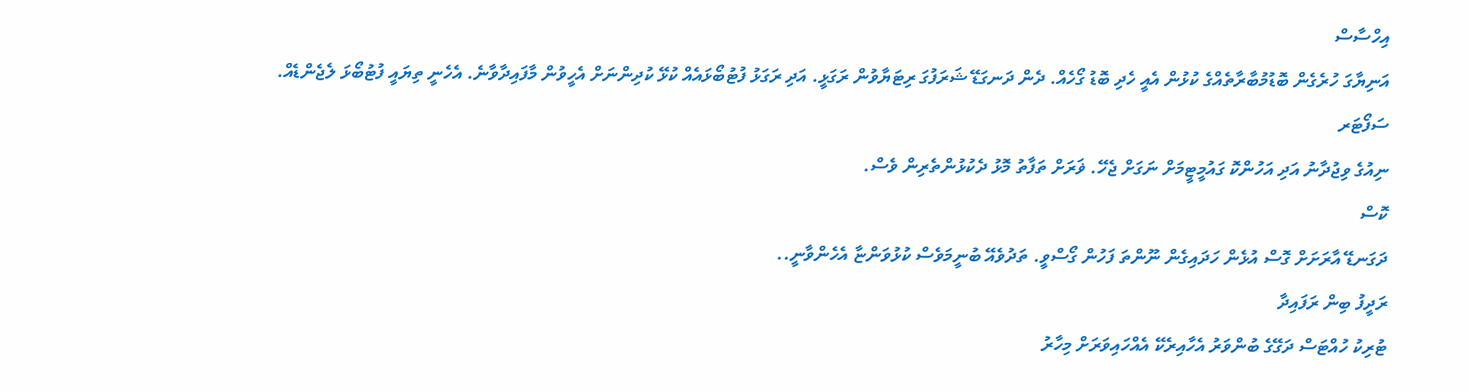އިހްސާސް
އަނިޔާގަ ހުރެގެން ބޮޑުމުބާރާތެއްގެ ކުޅުން އެއީ ހެދި ބޮޑު ގޯހެއް. ދެން ދަނގަޑޭ ޝަރަފުގަ ރިޓަޔާވުން ރަގަޅީ. އަދި ރަގަޅު ފުޓުބޯޅައެއް ކުޅޭ ކުދިންނަށް އެހީވުން މާފައިދާވާނެ. އެހެނީ ތިޔައީ ފުޓުބޯޅަ ލެޖެންޑެއް.
ސަފޯޓަރ
ނިއުގެ ވިޖުދާނު އަދި އަހުންކޮ ގައުމީޓީމަށް ނަގަށް ޖެހޭ. ޥަރަށް ތަފާތު މޮޅު ދެކުޅުންތެރިން ވެސް.
ކޮސް
ދަގަނޑޭ އާރަށަށް ގޮސް އުޅެން ހަދައިގެން ނޫންތަ ފަހުން ގޯސްވީ. ތަދުވެއޭ ބުނީމަވެސް ކުޅުވަންޏާ އެހެންވާނީ..
ރަދީފު ބިން ރަފައިދާ
ޓުރިކު ހުއްޓަސް ދަގޭގެ ބުންވަރު އެހާއިރެކޭ އެއްހައިވަރަށް މިހާރު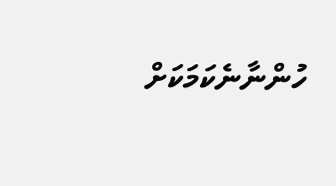ހުންނާނެކަމަކަށް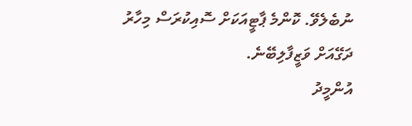ނުބެލެވޭ. ކޮންމެ ޕާޓީއަކަށް ސޮއިކުރަސް މިހާރު ދަގޭއަށް ވަޒީފާލިބޭނެ.
އުންމީދު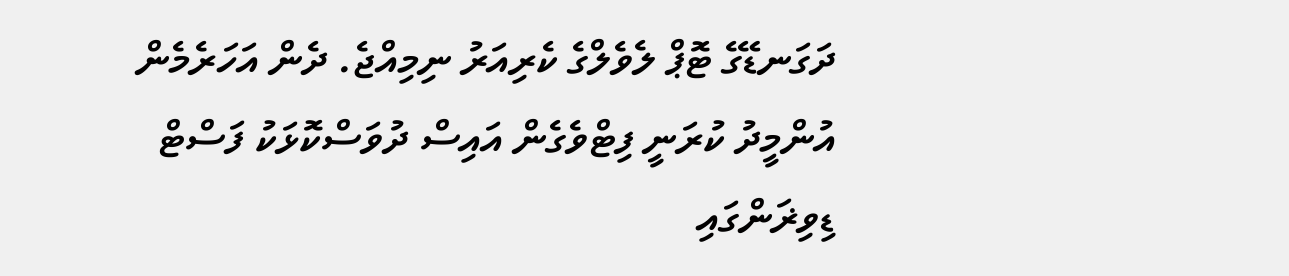ދަގަނޑޭގެ ޓޮޕް ލެވެލްގެ ކެރިއަރު ނިމިއްޖެ. ދެން އަހަރެމެން އުންމީދު ކުރަނީ ފިޓްވެގެން އައިސް ދުވަސްކޮޅަކު ފަސްޓް ޑިވިޜަންގައި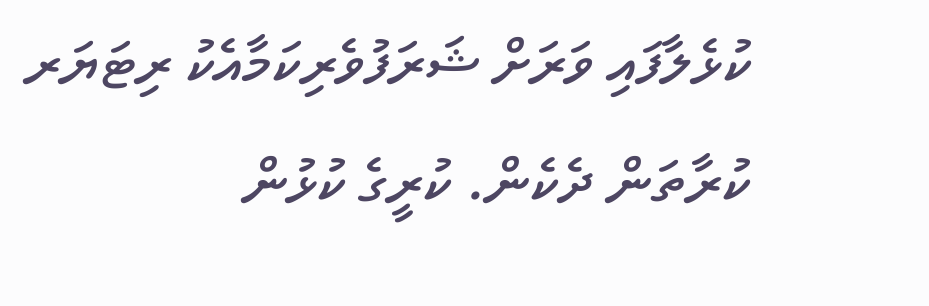ކުޅެލާފައި ވަރަށް ޝަރަފުވެރިކަމާއެކު ރިޓަޔަރ ކުރާތަން ދެކެން. ކުރީގެ ކުޅުން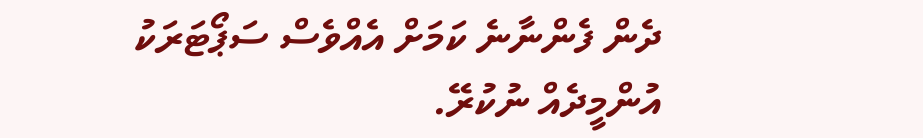ދެން ފެންނާނެ ކަމަށް އެއްވެސް ސަޕޯޓަރަކު އުންމީދެއް ނުކުރޭ.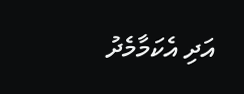އަދި އެކަމާމެދު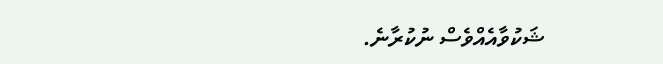ޝަކުވާއެއްވެސް ނުކުރާނެ.